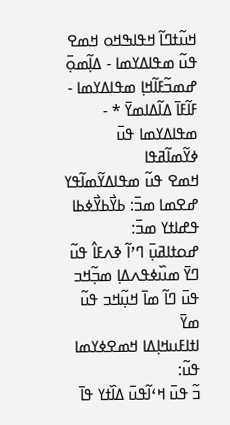ߞߎ߬ߙߣߊ߬ ߞߟߊߒߞߋ ߞߘߐ ߟߎ߬ ߘߟߊߡߌߘߊ - ߡߊ߲߬ߘߋ߲߫ ߝߘߏ߬ߓߊ߬ߞߊ߲ ߘߟߊߡߌߘߊ - ߓߊ߬ߓߊ߫ ߡߊ߬ߡߊߘߌ߫ * - ߘߟߊߡߌߘߊ ߟߎ߫ ߦߌ߬ߘߊ߬ߥߟߊ
ߞߘߐ ߟߎ߬ ߘߟߊߡߌ߬ߘߊ߬ߟߌ ߝߐߘߊ ߘߏ߫: ߕߌ߯ߕߌ߯ߦߕߊ   ߟߝߊߙߌ ߘߏ߫:
ߝߋߙߊߥߎ߲߫ ߣߴߊ߬ ߢߍߓߊ߮ ߟߎ߬ ߣߌ߫ ߘߎ߰ߦߟߍߡߊ߲ ߘߏ߲߬ߞߏ ߟߎ߫ ߣߊ߬ ߘߊ߫ ߞߎ߲߬ߞߏ ߟߎ߬ ߘߌ߫
ߊߙߊߓߎߞߊ߲ߡߊ ߞߘߐߦߌߘߊ ߟߎ߬:
ߏ߬ ߟߎ߫ ߞߵߊ߬ߟߎ߫ ߡߊ߰ߙߌ ߟߊ߫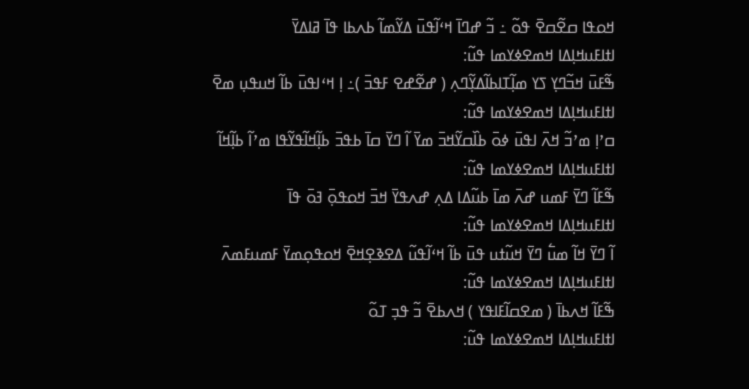ߞߋߟߊ ߛߐ߬ߛߐ߫ ߟߋ߬ ߸ ߏ߬ ߝߣߊ߫ ߞߵߊ߬ߟߎ߫ ߡߌ߬ߘߊ߬ ߕߍߕߊ ߟߊ߫ ߥߊߡߌ߫
ߊߙߊߓߎߞߊ߲ߡߊ ߞߘߐߦߌߘߊ ߟߎ߬:
ߒ߬ߓߎ߫ ߞߏ߬ߣߌ߲ ߖߌ ߘߊ߲߬ߠߊߕߊ߬ߡߌ߲߬ߣߍ߲ ( ߝߐ߬ߝߐ ߓߟߏ߫ )߸ ߊ߲ ߞߵߊߟߎ߫ ߕߊ߬ ߞߎߟߎ߲ ߘߐ߫
ߊߙߊߓߎߞߊ߲ߡߊ ߞߘߐߦߌߘߊ ߟߎ߬:
ߛߴߊ߲ ߘߴߏ߬ ߞߍ߫ ߊߟߎ߫ ߦߋ߫ ߕߊ߰ߛߌ߬ߞߏ߫ ߘߌ߫ ߊ߬ ߣߌ߫ ߛߊ߫ ߕߟߏ߫ ߕߊ߲߬ߞߊ߬ߟߌ߬ߟߊ ߘߴߊ߬ ߕߊ߲߬ߞߊ߬
ߊߙߊߓߎߞߊ߲ߡߊ ߞߘߐߦߌߘߊ ߟߎ߬:
ߒ߬ߓߊ߬ ߣߌ߫ ߓߘߎ ߝߍ߫ ߘߊ߫ ߕߎ߬ߡߊ ߡߍ߲ ߝߍߟߌ߫ ߞߏ߫ ߞߋߟߋ߲߫ ߔߋ߫ ߟߊ߫
ߊߙߊߓߎߞߊ߲ߡߊ ߞߘߐߦߌߘߊ ߟߎ߬:
ߊ߬ ߣߌ߫ ߞߊ߬ ߘߎ߱ ߣߌ߫ ߞߎ߬ߙߎ ߟߎ߫ ߕߊ߬ ߞߵߊ߬ߟߎ߬ ߡߐߢߐ߲ߞߐ߫ ߞߋߟߋ߲ߘߌ߫ ߓߘߎߓߘߍ߫
ߊߙߊߓߎߞߊ߲ߡߊ ߞߘߐߦߌߘߊ ߟߎ߬:
ߒ߬ߓߊ߬ ߞߍߕߊ߫ ( ߘߐߛߊ߬ߓߊߟߌ ) ߞߍߕߐ߫ ߏ߬ ߟߏ߲ ߠߋ߬
ߊߙߊߓߎߞߊ߲ߡߊ ߞߘߐߦߌߘߊ ߟߎ߬: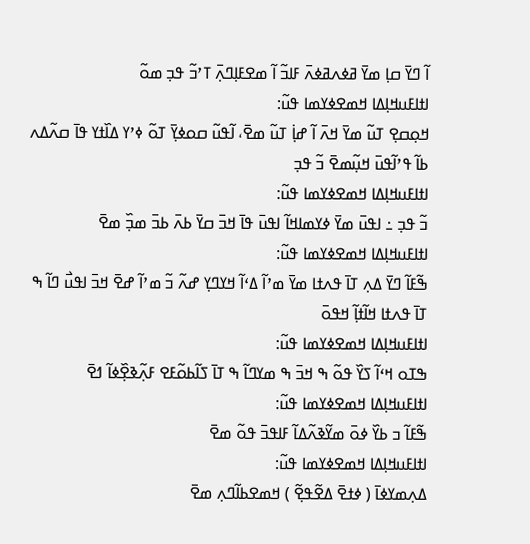ߊ߬ ߣߌ߫ ߛߊ߲ ߘߌ߫ ߥߦߍߥߦߍ߫ ߓߊߏ߬ ߊ߬ ߘߐߓߊ߲ߣߍ߲߫ ߠߴߏ߬ ߟߏ߲ ߘߋ߬
ߊߙߊߓߎߞߊ߲ߡߊ ߞߘߐߦߌߘߊ ߟߎ߬:
ߞߋ߲ߛߐ߲ ߠߎ߬ ߘߌ߫ ߞߍ߫ ߊ߬ ߝߊ߲߭ ߠߎ߬ ߘߐ߫، ߊ߬ߟߎ߬ ߛߋߦߌ߲߫ ߠߋ߬ ߦߴߌ ߡߊ߰ߙߌ ߟߊ߫ ߛߍ߬ߡߍ ߕߊ߬ ߟߴߊ߬ߟߎ߫ ߞߎ߲߬ߘߐ߫ ߏ߬ ߟߏ߲
ߊߙߊߓߎߞߊ߲ߡߊ ߞߘߐߦߌߘߊ ߟߎ߬:
ߏ߬ ߟߏ߲ ߸ ߊߟߎ߫ ߘߌ߫ ߦߌߘߊߞߊ߬ ߊߟߎ߫ ߟߊ߫ ߞߏ߫ ߛߌ߫ ߕߍ߫ ߕߏ߫ ߘߏ߲߰ ߘߐ߫
ߊߙߊߓߎߞߊ߲ߡߊ ߞߘߐߦߌߘߊ ߟߎ߬:
ߒ߬ߓߊ߬ ߣߌ߫ ߡߍ߲ ߠߊ߫ ߟߍߙߊ ߘߌ߫ ߘߴߊ߬ ߡߵߊ߬ ߞߌߣߌ߲ ߝߍ߬ ߏ߬ ߘߴߊ߬ ߝߐ߫ ߞߏ߫ ߊߟߎ߯ ߣߊ߬ ߒ ߠߊ߫ ߟߍߙߊ ߞߊ߬ߙߊ߲߬ ߞߟߋ߫
ߊߙߊߓߎߞߊ߲ߡߊ ߞߘߐߦߌߘߊ ߟߎ߬:
ߒߠߋ ߞߵߊ߬ ߖߌ߰ ߟߋ߬ ߒ ߞߏ߫ ߒ ߘߌߣߊ߬ ߒ ߠߊ߫ ߖߊ߬ߕߋ߬ߓߐ ߓߍ߲߬ߢߐ߲߰ߦߊ߬ ߗߐ߫
ߊߙߊߓߎߞߊ߲ߡߊ ߞߘߐߦߌߘߊ ߟߎ߬:
ߒ߬ߓߊ߬ ߏ ߕߌ߰ ߦߋ߫ ߘߌ߬ߢߍ߬ߡߊ߬ ߓߊߟߏ߫ ߟߋ߬ ߘߐ߫
ߊߙߊߓߎߞߊ߲ߡߊ ߞߘߐߦߌߘߊ ߟߎ߬:
ߡߍ߲ߘߌߦߊ߫ ( ߦߙߐ߫ ߡߐ߬ߟߐ߲߬ ) ߞߘߐߕߊ߬ߣߍ߲ ߘߐ߫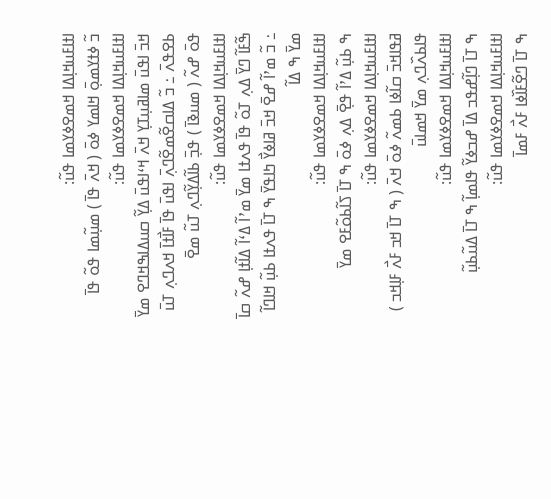ߊߙߊߓߎߞߊ߲ߡߊ ߞߘߐߦߌߘߊ ߟߎ߬:
ߏ߬ ߦߙߌߘߋ߲߫ ߞߊߘߌ ߦߋ߫ ( ߞߍ߫ ߟߊ߫ ) ߘߎ߲߬ߘߊ ߟߋ߬ ߟߊ߫
ߊߙߊߓߎߞߊ߲ߡߊ ߞߘߐߦߌߘߊ ߟߎ߬:
ߞߏ߫ ߊߟߎ߫ ߘߊߥߎ߲ߠߌ߲ ߞߍ߫ ߞߵߊߟߎ߫ ߡߌ߲߬ ߛߎߡߊߒߞߣߐ ߘߌ߫ ߕߐߟߍ߫ ߸ ߏ߬ ߡߊߛߐ߬ߘߐ߬ߣߍ߲߫ ߊߟߎ߫ ߟߊ߫ ߓߊ߯ߙߊ߫ ߞߍߣߍ߲ ߠߎ߫ ߟߋ߫ ߝߍ߬ ( ߘߎߢߊ߫ ) ߟߏ߲߫ ߕߊ߬ߡߌ߲߬ߣߍ߲ ߠߎ߬ ߘߐ߫
ߊߙߊߓߎߞߊ߲ߡߊ ߞߘߐߦߌߘߊ ߟߎ߬:
ߒ߬ߓߊ߬ ߣߌ߫ ߡߍ߲ ߠߋ߬ ߟߊ߫ ߟߍߙߊ ߘߌ߫ ߘߴߊ߬ ߡߵߊ߬ ߡߊ߬ߙߊ߲ ߝߍ߬ ߛߊ߫ ߸ ߏ߬ ߘߴߊ߬ ߝߐ߫ ߞߏ߫ ߥߊߦߌ߯ ߤߊߟߌ߫ ߒ ߠߊ߫ ߟߍߙߊ ߕߎ߲߬ ߞߊߣߊ߬ ߘߌ߫ ߒ ߡߊ߬
ߊߙߊߓߎߞߊ߲ߡߊ ߞߘߐߦߌߘߊ ߟߎ߬:
ߒ ߕߎ߲߬ ߡߴߊ߬ ߟߐ߲߫ ߡߍ߲ ߦߋ߫ ߒ ߠߊ߫ ߖߊ߬ߕߋ߬ߓߐ ߘߌ߫
ߊߙߊߓߎߞߊ߲ߡߊ ߞߘߐߦߌߘߊ ߟߎ߬:
ߥߟߊߞߏ߫ ߛߊ߬ߦߊ ߕߘߍ߬ ߦߋ߫ ߞߍ߫ ( ߒ ߠߊ߫ ߞߏ ߓߍ߯ ߓߊ߲ߞߏ ) ߟߊߕߍ߰ߣߍ߲ ߘߌ߫ ߞߘߊߎ߫
ߊߙߊߓߎߞߊ߲ߡߊ ߞߘߐߦߌߘߊ ߟߎ߬:
ߒ ߠߊ߫ ߣߊ߲߬ߝߟߏ ߡߊ߫ ߝߏߦߌ߬ ߟߊߘߊ߲߬ ߒ ߠߊ߫ ߡߎ߬ߕߎ߲߬
ߊߙߊߓߎߞߊ߲ߡߊ ߞߘߐߦߌߘߊ ߟߎ߬:
ߒ ߠߊ߫ ߣߐ߬ߓߊ߰ߦߊ ߓߍ߯ ߓߘߊ߫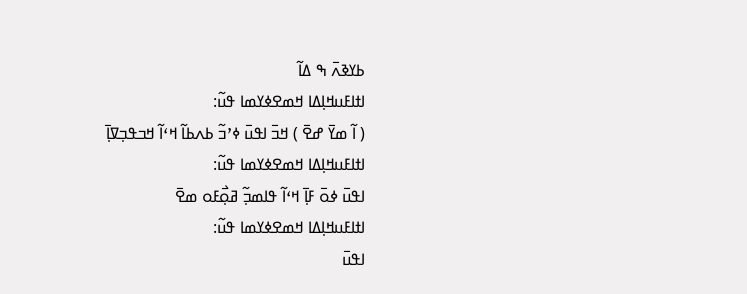ߕߌߢߍ߫ ߒ ߡߊ߬
ߊߙߊߓߎߞߊ߲ߡߊ ߞߘߐߦߌߘߊ ߟߎ߬:
( ߊ߬ ߘߌ߫ ߝߐ߫ ) ߞߏ߫ ߊߟߎ߫ ߦߴߏ߬ ߕߍߕߊ߬ ߞߵߊ߬ ߞߏߟߏ߲ߜߊ߲߫
ߊߙߊߓߎߞߊ߲ߡߊ ߞߘߐߦߌߘߊ ߟߎ߬:
ߊߟߎ߫ ߦߋ߫ ߓߊ߲߫ ߞߵߊ߬ ߟߊߘߏ߲߬ ߥߋ߲߯ߓߋ ߘߐ߫
ߊߙߊߓߎߞߊ߲ߡߊ ߞߘߐߦߌߘߊ ߟߎ߬:
ߊߟߎ߫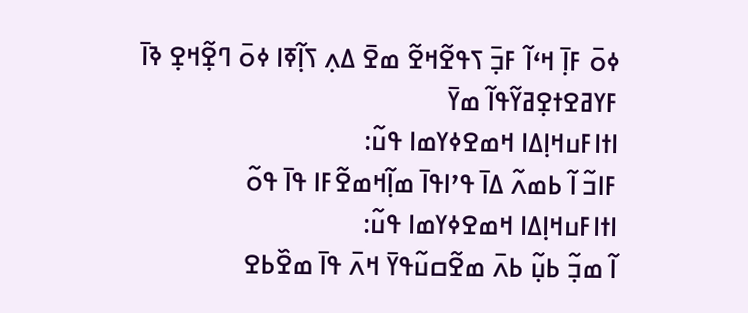ߦߋ߫ ߓߊ߲߫ ߞߵߊ߬ ߓߏ߲߫ ߖߟߐ߬ߞߐ߬ ߘߐ߫ ߡߍ߲ ߖߊ߲߬ߧߊ ߦߋ߫ ߣߐ߲߬ߞߐ߲ ߢߊ߫ ߓߌߥߐߙߐ߲ߥߌ߬ߟߊ߬ ߘߌ߫
ߊߙߊߓߎߞߊ߲ߡߊ ߞߘߐߦߌߘߊ ߟߎ߬:
ߓߊߏ߬ ߊ߬ ߕߘߍ߬ ߡߊ߫ ߟߴߊߟߊ߫ ߘߊ߲߬ߞߘߐ߬ߓߊ ߟߊ߫ ߟߋ߬
ߊߙߊߓߎߞߊ߲ߡߊ ߞߘߐߦߌߘߊ ߟߎ߬:
ߊ߬ ߘߏ߲߬ ߕߎ߲߬ ߕߍ߫ ߘߐ߬ߛߎ߬ߟߌ߫ ߞߍ߫ ߟߊ߫ ߘߐ߰ߕߐ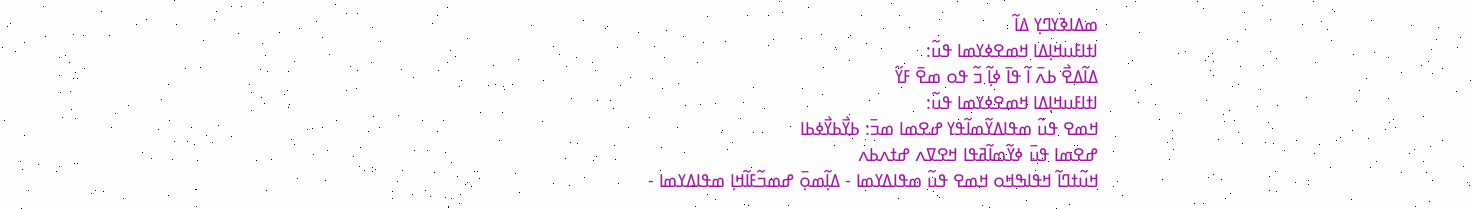ߘߡߊߢߌߣߌ߲ ߡߊ߬
ߊߙߊߓߎߞߊ߲ߡߊ ߞߘߐߦߌߘߊ ߟߎ߬:
ߡߊ߬ߡߐ߯ ߕߍ߫ ߊ߬ ߟߊ߫ ߦߊ߲߬ ߏ߬ ߟߋ ߘߐ߫ ߓߌ߬
ߊߙߊߓߎߞߊ߲ߡߊ ߞߘߐߦߌߘߊ ߟߎ߬:
ߞߘߐ ߟߎ߬ ߘߟߊߡߌ߬ߘߊ߬ߟߌ ߝߐߘߊ ߘߏ߫: ߕߌ߯ߕߌ߯ߦߕߊ
ߝߐߘߊ ߟߎ߫ ߦߌ߬ߘߊ߬ߥߟߊ ߞߐߜߍ ߝߙߍߕߍ
ߞߎ߬ߙߣߊ߬ ߞߟߊߒߞߋ ߞߘߐ ߟߎ߬ ߘߟߊߡߌߘߊ - ߡߊ߲߬ߘߋ߲߫ ߝߘߏ߬ߓߊ߬ߞߊ߲ ߘߟߊߡߌߘߊ -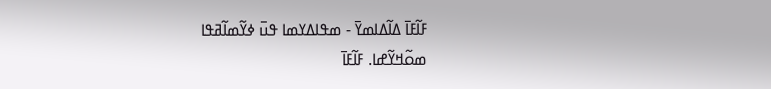ߓߊ߬ߓߊ߫ ߡߊ߬ߡߊߘߌ߫ - ߘߟߊߡߌߘߊ ߟߎ߫ ߦߌ߬ߘߊ߬ߥߟߊ
ߘߋ߬ߞߌ߬ߝߊ. ߓߊ߬ߓߊ߫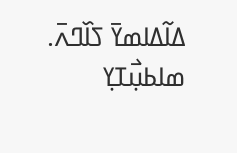ߡߊ߬ߡߊߘߌ߫ ߖߊ߰ߣߍ߫.
ߘߊߕߎ߲߯ߠߌ߲